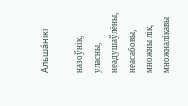Альша́нікі

назоўнік, уласны, неадушаўлёны, неасабовы, множны лік, множналікавы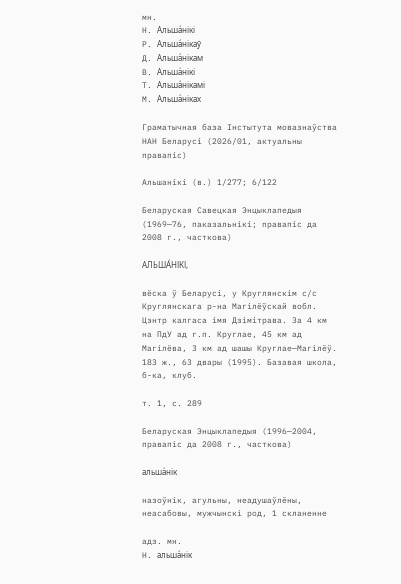мн.
Н. Альша́нікі
Р. Альша́нікаў
Д. Альша́нікам
В. Альша́нікі
Т. Альша́нікамі
М. Альша́ніках

Граматычная база Інстытута мовазнаўства НАН Беларусі (2026/01, актуальны правапіс)

Альшанікі (в.) 1/277; 6/122

Беларуская Савецкая Энцыклапедыя (1969—76, паказальнікі; правапіс да 2008 г., часткова)

АЛЬША́НІКІ,

вёска ў Беларусі, у Круглянскім с/с Круглянскага р-на Магілёўскай вобл. Цэнтр калгаса імя Дзімітрава. За 4 км на ПдУ ад г.п. Круглае, 45 км ад Магілёва, 3 км ад шашы Круглае—Магілёў. 183 ж., 63 двары (1995). Базавая школа, б-ка, клуб.

т. 1, с. 289

Беларуская Энцыклапедыя (1996—2004, правапіс да 2008 г., часткова)

альша́нік

назоўнік, агульны, неадушаўлёны, неасабовы, мужчынскі род, 1 скланенне

адз. мн.
Н. альша́нік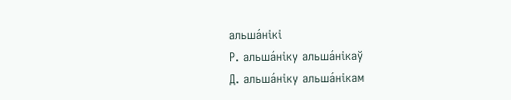альша́нікі
Р. альша́ніку альша́нікаў
Д. альша́ніку альша́нікам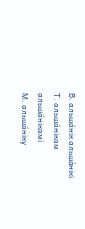В. альша́нік альша́нікі
Т. альша́нікам альша́нікамі
М. альша́ніку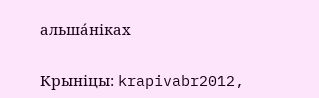альша́ніках

Крыніцы: krapivabr2012,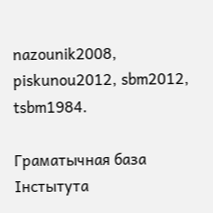nazounik2008, piskunou2012, sbm2012, tsbm1984.

Граматычная база Інстытута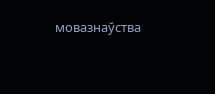мовазнаўства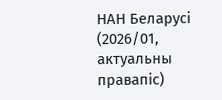НАН Беларусі (2026/01, актуальны правапіс)